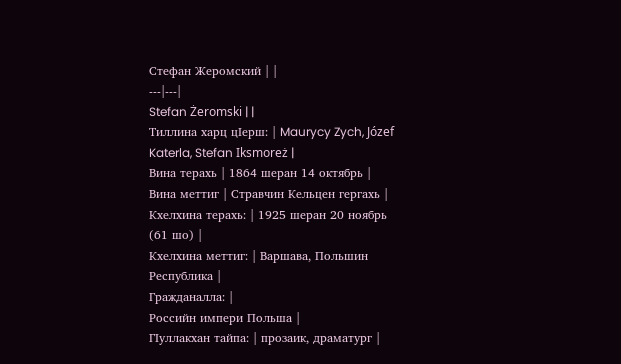Стефан Жеромский | |
---|---|
Stefan Żeromski | |
Тиллина харц цӀерш: | Maurycy Zych, Józef Katerla, Stefan Iksmoreż |
Вина терахь | 1864 шеран 14 октябрь |
Вина меттиг | Стравчин Кельцен гергахь |
Кхелхина терахь: | 1925 шеран 20 ноябрь (61 шо) |
Кхелхина меттиг: | Варшава, Польшин Республика |
Гражданалла: |
Российн импери Польша |
ГӀуллакхан тайпа: | прозаик, драматург |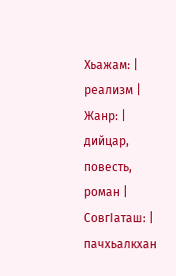Хьажам: | реализм |
Жанр: | дийцар, повесть, роман |
СовгӀаташ: | пачхьалкхан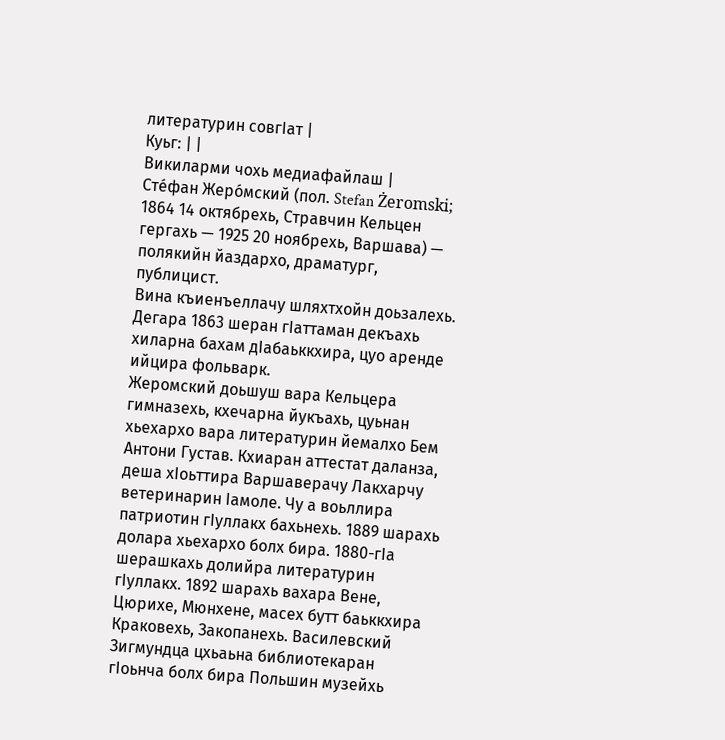литературин совгӀат |
Куьг: | |
Викиларми чохь медиафайлаш |
Сте́фан Жеро́мский (пол. Stefan Żeromski; 1864 14 октябрехь, Стравчин Кельцен гергахь — 1925 20 ноябрехь, Варшава) — полякийн йаздархо, драматург, публицист.
Вина къиенъеллачу шляхтхойн доьзалехь. Дегара 1863 шеран гӀаттаман декъахь хиларна бахам дӀабаьккхира, цуо аренде ийцира фольварк.
Жеромский доьшуш вара Кельцера гимназехь, кхечарна йукъахь, цуьнан хьехархо вара литературин йемалхо Бем Антони Густав. Кхиаран аттестат даланза, деша хӀоьттира Варшаверачу Лакхарчу ветеринарин Ӏамоле. Чу а воьллира патриотин гӀуллакх бахьнехь. 1889 шарахь долара хьехархо болх бира. 1880-гӀа шерашкахь долийра литературин гӀуллакх. 1892 шарахь вахара Вене, Цюрихе, Мюнхене, масех бутт баьккхира Краковехь, Закопанехь. Василевский Зигмундца цхьаьна библиотекаран гӀоьнча болх бира Польшин музейхь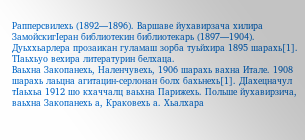Рапперсвилехь (1892—1896). Варшаве йухавирзача хилира ЗамойскигӀеран библиотекин библиотекарь (1897—1904). Дуьххьарлера прозаикан гуламаш зорба туьйхира 1895 шарахь[1]. ТӀаьхьуо вехира литературин белхаца.
Ваьхна Закопанехь, Наленчувехь, 1906 шарахь вахна Итале. 1908 шарахь лаьцна агитацин-серлонан болх бахьнехь[1]. ДӀахецначул тӀаьхьа 1912 шо кхаччалц ваьхна Парижехь. Польше йухавирзича, ваьхна Закопанехь а, Краковехь а. Хьалхара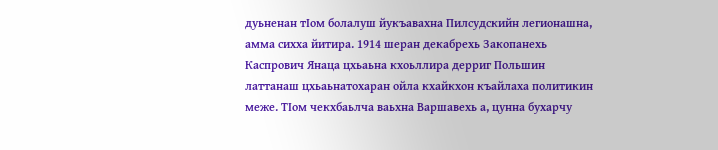дуьненан тӀом болалуш йукъавахна Пилсудскийн легионашна, амма сихха йитира. 1914 шеран декабрехь Закопанехь Каспрович Янаца цхьаьна кхоьллира дерриг Польшин латтанаш цхьаьнатохаран ойла кхайкхон къайлаха политикин меже. ТӀом чекхбаьлча ваьхна Варшавехь а, цунна бухарчу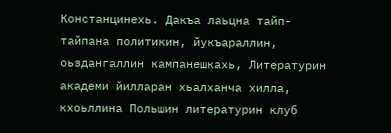Констанцинехь. Дакъа лаьцна тайп-тайпана политикин, йукъараллин, оьздангаллин кампанешкахь, Литературин академи йилларан хьалханча хилла, кхоьллина Польшин литературин клуб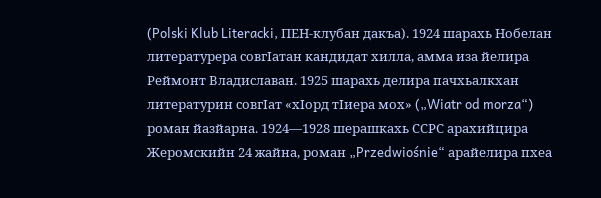(Polski Klub Literacki, ПЕН-клубан дакъа). 1924 шарахь Нобелан литературера совгӀатан кандидат хилла, амма иза йелира Реймонт Владиславан. 1925 шарахь делира пачхьалкхан литературин совгӀат «хӀорд тӀиера мох» („Wiatr od morza“) роман йазйарна. 1924—1928 шерашкахь ССРС арахийцира Жеромскийн 24 жайна, роман „Przedwiośnie“ арайелира пхеа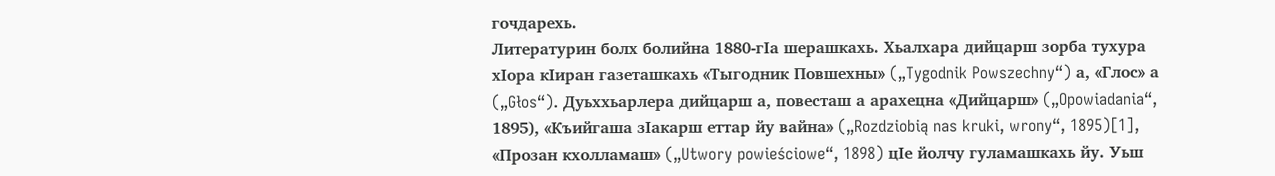гочдарехь.
Литературин болх болийна 1880-гӀа шерашкахь. Хьалхара дийцарш зорба тухура хӀора кӀиран газеташкахь «Тыгодник Повшехны» („Tygodnik Powszechny“) а, «Глос» а („Głos“). Дуьххьарлера дийцарш а, повесташ а арахецна «Дийцарш» („Opowiadania“, 1895), «Къийгаша зӀакарш еттар йу вайна» („Rozdziobią nas kruki, wrony“, 1895)[1], «Прозан кхолламаш» („Utwory powieściowe“, 1898) цӀе йолчу гуламашкахь йу. Уьш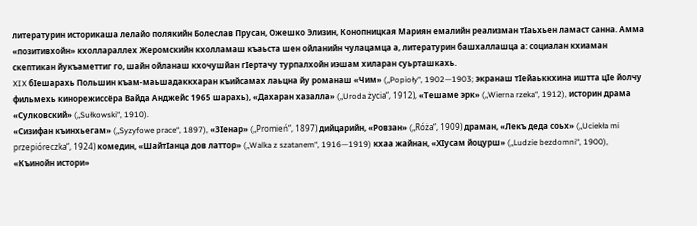литературин историкаша лелайо полякийн Болеслав Прусан, Ожешко Элизин, Конопницкая Мариян емалийн реализман тӀаьхьен ламаст санна. Амма «позитивхойн» кхоллараллех Жеромскийн кхолламаш къаьста шен ойланийн чулацамца а, литературин башхаллашца а: социалан кхиаман скептикан йукъаметтиг го, шайн ойланаш кхочушйан гӀертачу турпалхойн иэшам хиларан суьрташкахь.
XIX бӀешарахь Польшин къам-маьшадаккхаран къийсамах лаьцна йу романаш «Чим» („Popioły“, 1902—1903; экранаш тӀейаьккхина иштта цӀе йолчу фильмехь кинорежиссёра Вайда Анджейс 1965 шарахь), «Дахаран хазалла» („Uroda życia“, 1912), «Тешаме эрк» („Wierna rzeka“, 1912), историн драма «Сулковский» („Sułkowski“, 1910).
«Сизифан къинхьегам» („Syzyfowe prace“, 1897), «ЗӀенар» („Promień“, 1897) дийцарийн, «Ровзан» („Róża“, 1909) драман, «Лекъ деда соьх» („Uciekła mi przepióreczka“, 1924) комедин, «ШайтӀанца дов латтор» („Walka z szatanem“, 1916—1919) кхаа жайнан, «ХӀусам йоцурш» („Ludzie bezdomni“, 1900), «Къинойн истори»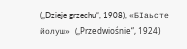(„Dzieje grzechu“, 1908), «БӀаьсте йолуш» („Przedwiośnie“, 1924)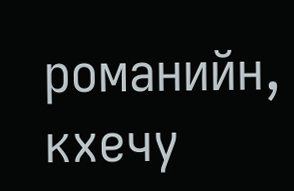романийн, кхечу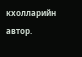кхолларийн автор.